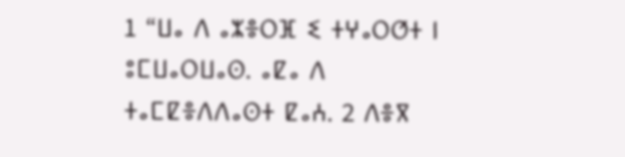1 “ⵡⴰ ⴷ ⴰⵣⴻⵔⴼ ⵉ ⵜⵖⴰⵔⵚⵜ ⵏ ⵓⵎⵡⴰⵔⵡⴰⵙ. ⴰⵇⴰ ⴷ ⵜⴰⵎⵇⴻⴷⴷⴰⵙⵜ ⵇⴰⵄ. 2 ⴷⴻⴳ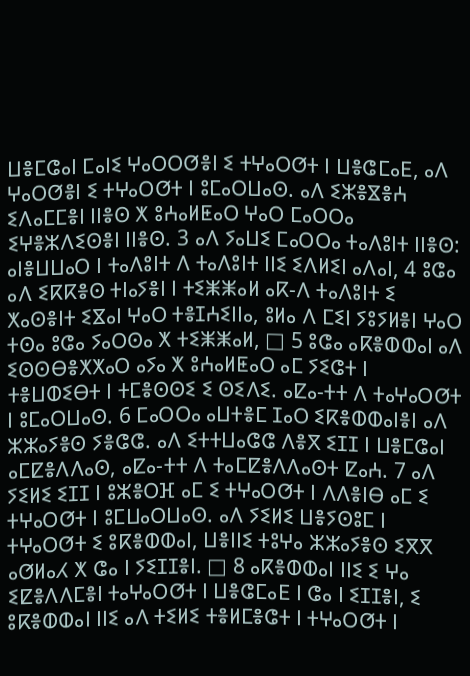ⵡⴻⵎⵛⴰⵏ ⵎⴰⵏⵉ ⵖⴰⵔⵔⵚⴻⵏ ⵉ ⵜⵖⴰⵔⵚⵜ ⵏ ⵡⴻⵛⵎⴰⴹ, ⴰⴷ ⵖⴰⵔⵚⴻⵏ ⵉ ⵜⵖⴰⵔⵚⵜ ⵏ ⵓⵎⴰⵔⵡⴰⵙ. ⴰⴷ ⵉⵣⴻⴵⴻⵄ ⵉⴷⴰⵎⵎⴻⵏ ⵏⵏⴻⵙ ⵅ ⵓⵄⴰⵍⵟⴰⵔ ⵖⴰⵔ ⵎⴰⵔⵔⴰ ⵉⵖⴻⵣⴷⵉⵙⴻⵏ ⵏⵏⴻⵙ. 3 ⴰⴷ ⵢⴰⵡⵉ ⵎⴰⵔⵔⴰ ⵜⴰⴷⵓⵏⵜ ⵏⵏⴻⵙ: ⴰⵏⴻⵡⵡⴰⵔ ⵏ ⵜⴰⴷⵓⵏⵜ ⴷ ⵜⴰⴷⵓⵏⵜ ⵏⵏⵉ ⵉⴷⵍⵉⵏ ⴰⴷⴰⵏ, 4 ⵓⵛⴰ ⴰⴷ ⵉⴽⴽⴻⵙ ⵜⵏⴰⵢⴻⵏ ⵏ ⵜⵉⵥⵥⴰⵍ ⴰⴽ-ⴷ ⵜⴰⴷⵓⵏⵜ ⵉ ⵅⴰⵙⴻⵏⵜ ⵉⴵⴰⵏ ⵖⴰⵔ ⵜⴻⵊⵄⵉⵏⵏⴰ, ⵓⵍⴰ ⴷ ⵎⵉⵏ ⵢⵓⵢⵍⴻⵏ ⵖⴰⵔ ⵜⵙⴰ ⵓⵛⴰ ⵢⴰⵔⵙⴰ ⵅ ⵜⵉⵥⵥⴰⵍ, □ 5 ⵓⵛⴰ ⴰⴽⴻⵀⵀⴰⵏ ⴰⴷ ⵉⵙⵙⴱⴻⵅⵅⴰⵔ ⴰⵢⴰ ⵅ ⵓⵄⴰⵍⵟⴰⵔ ⴰⵎ ⵢⵉⵛⵜ ⵏ ⵜⴻⵡⵀⵉⴱⵜ ⵏ ⵜⵎⴻⵙⵙⵉ ⵉ ⵙⵉⴷⵉ. ⴰⵇⴰ-ⵜⵜ ⴷ ⵜⴰⵖⴰⵔⵚⵜ ⵏ ⵓⵎⴰⵔⵡⴰⵙ. 6 ⵎⴰⵔⵔⴰ ⴰⵡⵜⴻⵎ ⵊⴰⵔ ⵉⴽⴻⵀⵀⴰⵏⴻⵏ ⴰⴷ ⵣⵣⴰⵢⴻⵙ ⵢⴻⵛⵛ. ⴰⴷ ⵉⵜⵜⵡⴰⵛⵛ ⴷⴻⴳ ⵉⵊⵊ ⵏ ⵡⴻⵎⵛⴰⵏ ⴰⵎⵇⴻⴷⴷⴰⵙ, ⴰⵇⴰ-ⵜⵜ ⴷ ⵜⴰⵎⵇⴻⴷⴷⴰⵙⵜ ⵇⴰⵄ. 7 ⴰⴷ ⵢⵉⵍⵉ ⵉⵊⵊ ⵏ ⵓⵣⴻⵔⴼ ⴰⵎ ⵉ ⵜⵖⴰⵔⵚⵜ ⵏ ⴷⴷⴻⵏⴱ ⴰⵎ ⵉ ⵜⵖⴰⵔⵚⵜ ⵏ ⵓⵎⵡⴰⵔⵡⴰⵙ. ⴰⴷ ⵢⵉⵍⵉ ⵡⴻⵢⵙⵓⵎ ⵏ ⵜⵖⴰⵔⵚⵜ ⵉ ⵓⴽⴻⵀⵀⴰⵏ, ⵡⴻⵏⵏⵉ ⵜⵓⵖⴰ ⵣⵣⴰⵢⴻⵙ ⵉⴳⴳ ⴰⵚⵍⴰⵃ ⵅ ⵛⴰ ⵏ ⵢⵉⵊⵊⴻⵏ. □ 8 ⴰⴽⴻⵀⵀⴰⵏ ⵏⵏⵉ ⵉ ⵖⴰ ⵉⵇⴻⴷⴷⵎⴻⵏ ⵜⴰⵖⴰⵔⵚⵜ ⵏ ⵡⴻⵛⵎⴰⴹ ⵏ ⵛⴰ ⵏ ⵉⵊⵊⴻⵏ, ⵉ ⵓⴽⴻⵀⵀⴰⵏ ⵏⵏⵉ ⴰⴷ ⵜⵉⵍⵉ ⵜⴻⵍⵎⴻⵛⵜ ⵏ ⵜⵖⴰⵔⵚⵜ ⵏ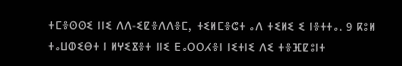ⵜⵎⴻⵙⵙⵉ ⵏⵏⵉ ⴷⴷ-ⵉⵇⴻⴷⴷⴻⵎ, ⵜⵉⵍⵎⴻⵛⵜ ⴰⴷ ⵜⵉⵍⵉ ⵉ ⵏⴻⵜⵜⴰ. 9 ⴽⵓⵍ ⵜⴰⵡⵀⵉⴱⵜ ⵏ ⵍⵖⵉⴵⴻⵜ ⵏⵏⵉ ⴹⴰⵔⵔⵃⴻⵏ ⵏⵉⵜⵏⵉ ⴷⵉ ⵜⴻⴼⵇⵓⵏⵜ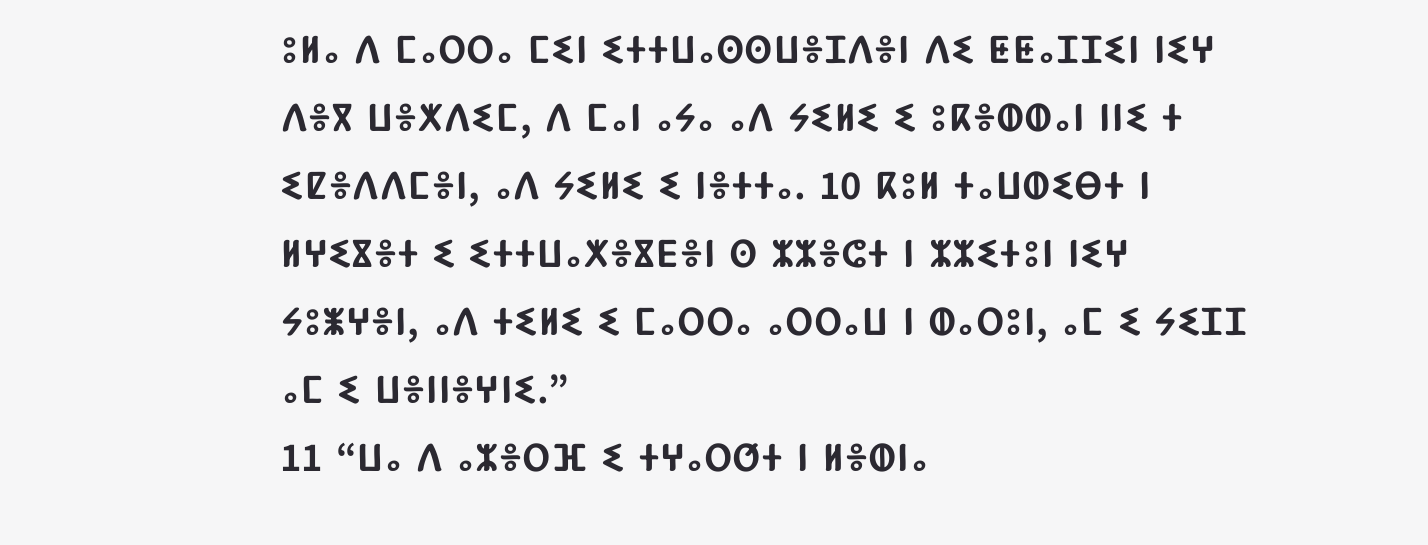ⵓⵍⴰ ⴷ ⵎⴰⵔⵔⴰ ⵎⵉⵏ ⵉⵜⵜⵡⴰⵙⵙⵡⴻⵊⴷⴻⵏ ⴷⵉ ⵟⵟⴰⵊⵊⵉⵏ ⵏⵉⵖ ⴷⴻⴳ ⵡⴻⵅⴷⵉⵎ, ⴷ ⵎⴰⵏ ⴰⵢⴰ ⴰⴷ ⵢⵉⵍⵉ ⵉ ⵓⴽⴻⵀⵀⴰⵏ ⵏⵏⵉ ⵜ ⵉⵇⴻⴷⴷⵎⴻⵏ, ⴰⴷ ⵢⵉⵍⵉ ⵉ ⵏⴻⵜⵜⴰ. 10 ⴽⵓⵍ ⵜⴰⵡⵀⵉⴱⵜ ⵏ ⵍⵖⵉⴵⴻⵜ ⵉ ⵉⵜⵜⵡⴰⵅⴻⴵⴹⴻⵏ ⵙ ⵣⵣⴻⵛⵜ ⵏ ⵣⵣⵉⵜⵓⵏ ⵏⵉⵖ ⵢⵓⵥⵖⴻⵏ, ⴰⴷ ⵜⵉⵍⵉ ⵉ ⵎⴰⵔⵔⴰ ⴰⵔⵔⴰⵡ ⵏ ⵀⴰⵔⵓⵏ, ⴰⵎ ⵉ ⵢⵉⵊⵊ ⴰⵎ ⵉ ⵡⴻⵏⵏⴻⵖⵏⵉ.”
11 “ⵡⴰ ⴷ ⴰⵣⴻⵔⴼ ⵉ ⵜⵖⴰⵔⵚⵜ ⵏ ⵍⴻⵀⵏⴰ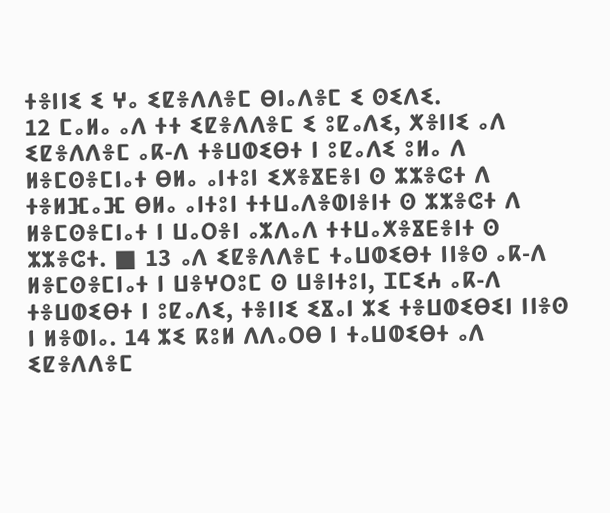ⵜⴻⵏⵏⵉ ⵉ ⵖⴰ ⵉⵇⴻⴷⴷⴻⵎ ⴱⵏⴰⴷⴻⵎ ⵉ ⵙⵉⴷⵉ.
12 ⵎⴰⵍⴰ ⴰⴷ ⵜⵜ ⵉⵇⴻⴷⴷⴻⵎ ⵉ ⵓⵇⴰⴷⵉ, ⵅⴻⵏⵏⵉ ⴰⴷ ⵉⵇⴻⴷⴷⴻⵎ ⴰⴽ-ⴷ ⵜⴻⵡⵀⵉⴱⵜ ⵏ ⵓⵇⴰⴷⵉ ⵓⵍⴰ ⴷ ⵍⴻⵎⵙⴻⵎⵏⴰⵜ ⴱⵍⴰ ⴰⵏⵜⵓⵏ ⵉⵅⴻⴵⴹⴻⵏ ⵙ ⵣⵣⴻⵛⵜ ⴷ ⵜⴻⵍⴼⴰⴼ ⴱⵍⴰ ⴰⵏⵜⵓⵏ ⵜⵜⵡⴰⴷⴻⵀⵏⴻⵏⵜ ⵙ ⵣⵣⴻⵛⵜ ⴷ ⵍⴻⵎⵙⴻⵎⵏⴰⵜ ⵏ ⵡⴰⵔⴻⵏ ⴰⵣⴷⴰⴷ ⵜⵜⵡⴰⵅⴻⴵⴹⴻⵏⵜ ⵙ ⵣⵣⴻⵛⵜ. ■ 13 ⴰⴷ ⵉⵇⴻⴷⴷⴻⵎ ⵜⴰⵡⵀⵉⴱⵜ ⵏⵏⴻⵙ ⴰⴽ-ⴷ ⵍⴻⵎⵙⴻⵎⵏⴰⵜ ⵏ ⵡⴻⵖⵔⵓⵎ ⵙ ⵡⴻⵏⵜⵓⵏ, ⵊⵎⵉⵄ ⴰⴽ-ⴷ ⵜⴻⵡⵀⵉⴱⵜ ⵏ ⵓⵇⴰⴷⵉ, ⵜⴻⵏⵏⵉ ⵉⴵⴰⵏ ⵣⵉ ⵜⴻⵡⵀⵉⴱⵉⵏ ⵏⵏⴻⵙ ⵏ ⵍⴻⵀⵏⴰ. 14 ⵣⵉ ⴽⵓⵍ ⴷⴷⴰⵔⴱ ⵏ ⵜⴰⵡⵀⵉⴱⵜ ⴰⴷ ⵉⵇⴻⴷⴷⴻⵎ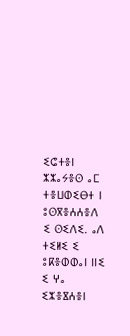ⵉⵛⵜⴻⵏ ⵣⵣⴰⵢⴻⵙ ⴰⵎ ⵜⴻⵡⵀⵉⴱⵜ ⵏ ⵓⵙⴳⴻⵄⵄⴻⴷ ⵉ ⵙⵉⴷⵉ. ⴰⴷ ⵜⵉⵍⵉ ⵉ ⵓⴽⴻⵀⵀⴰⵏ ⵏⵏⵉ ⵉ ⵖⴰ ⵉⵣⴻⴵⵄⴻⵏ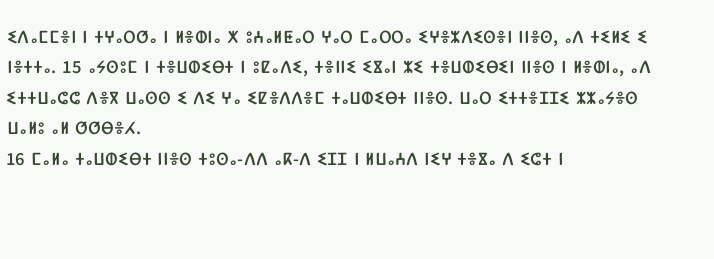ⵉⴷⴰⵎⵎⴻⵏ ⵏ ⵜⵖⴰⵔⵚⴰ ⵏ ⵍⴻⵀⵏⴰ ⵅ ⵓⵄⴰⵍⵟⴰⵔ ⵖⴰⵔ ⵎⴰⵔⵔⴰ ⵉⵖⴻⵣⴷⵉⵙⴻⵏ ⵏⵏⴻⵙ, ⴰⴷ ⵜⵉⵍⵉ ⵉ ⵏⴻⵜⵜⴰ. 15 ⴰⵢⵙⵓⵎ ⵏ ⵜⴻⵡⵀⵉⴱⵜ ⵏ ⵓⵇⴰⴷⵉ, ⵜⴻⵏⵏⵉ ⵉⴵⴰⵏ ⵣⵉ ⵜⴻⵡⵀⵉⴱⵉⵏ ⵏⵏⴻⵙ ⵏ ⵍⴻⵀⵏⴰ, ⴰⴷ ⵉⵜⵜⵡⴰⵛⵛ ⴷⴻⴳ ⵡⴰⵙⵙ ⵉ ⴷⵉ ⵖⴰ ⵉⵇⴻⴷⴷⴻⵎ ⵜⴰⵡⵀⵉⴱⵜ ⵏⵏⴻⵙ. ⵡⴰⵔ ⵉⵜⵜⴻⵊⵊⵉ ⵣⵣⴰⵢⴻⵙ ⵡⴰⵍⵓ ⴰⵍ ⵚⵚⴱⴻⵃ.
16 ⵎⴰⵍⴰ ⵜⴰⵡⵀⵉⴱⵜ ⵏⵏⴻⵙ ⵜⵓⵙⴰ-ⴷⴷ ⴰⴽ-ⴷ ⵉⵊⵊ ⵏ ⵍⵡⴰⵄⴷ ⵏⵉⵖ ⵜⴻⴵⴰ ⴷ ⵉⵛⵜ ⵏ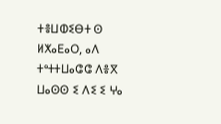ⵜⴻⵡⵀⵉⴱⵜ ⵙ ⵍⵅⴰⴹⴰⵔ, ⴰⴷ ⵜᵉⵜⵜⵡⴰⵛⵛ ⴷⴻⴳ ⵡⴰⵙⵙ ⵉ ⴷⵉ ⵉ ⵖⴰ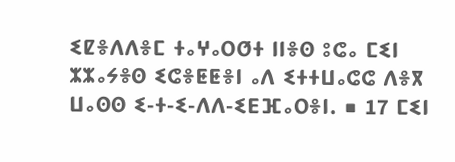ⵉⵇⴻⴷⴷⴻⵎ ⵜⴰⵖⴰⵔⵚⵜ ⵏⵏⴻⵙ ⵓⵛⴰ ⵎⵉⵏ ⵣⵣⴰⵢⴻⵙ ⵉⵛⴻⵟⵟⴻⵏ ⴰⴷ ⵉⵜⵜⵡⴰⵛⵛ ⴷⴻⴳ ⵡⴰⵙⵙ ⵉ-ⵜ-ⵉ-ⴷⴷ-ⵉⴹⴼⴰⵔⴻⵏ. ■ 17 ⵎⵉⵏ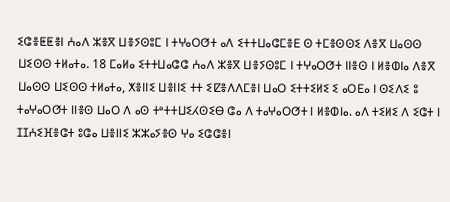ⵉⵛⴻⵟⵟⴻⵏ ⵄⴰⴷ ⵣⴻⴳ ⵡⴻⵢⵙⵓⵎ ⵏ ⵜⵖⴰⵔⵚⵜ ⴰⴷ ⵉⵜⵜⵡⴰⵛⵎⴻⴹ ⵙ ⵜⵎⴻⵙⵙⵉ ⴷⴻⴳ ⵡⴰⵙⵙ ⵡⵉⵙⵙ ⵜⵍⴰⵜⴰ. 18 ⵎⴰⵍⴰ ⵉⵜⵜⵡⴰⵛⵛ ⵄⴰⴷ ⵣⴻⴳ ⵡⴻⵢⵙⵓⵎ ⵏ ⵜⵖⴰⵔⵚⵜ ⵏⵏⴻⵙ ⵏ ⵍⴻⵀⵏⴰ ⴷⴻⴳ ⵡⴰⵙⵙ ⵡⵉⵙⵙ ⵜⵍⴰⵜⴰ, ⵅⴻⵏⵏⵉ ⵡⴻⵏⵏⵉ ⵜⵜ ⵉⵇⴻⴷⴷⵎⴻⵏ ⵡⴰⵔ ⵉⵜⵜⵉⵍⵉ ⵉ ⴰⵔⴹⴰ ⵏ ⵙⵉⴷⵉ ⵓ ⵜⴰⵖⴰⵔⵚⵜ ⵏⵏⴻⵙ ⵡⴰⵔ ⴷ ⴰⵙ ⵜᵉⵜⵜⵡⵉⵃⵙⵉⴱ ⵛⴰ ⴷ ⵜⴰⵖⴰⵔⵚⵜ ⵏ ⵍⴻⵀⵏⴰ. ⴰⴷ ⵜⵉⵍⵉ ⴷ ⵉⵛⵜ ⵏ ⵊⵊⵄⵉⴼⴻⵛⵜ ⵓⵛⴰ ⵡⴻⵏⵏⵉ ⵣⵣⴰⵢⴻⵙ ⵖⴰ ⵉⵛⵛⴻⵏ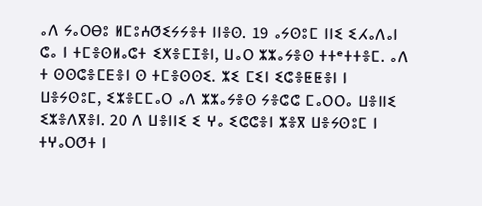ⴰⴷ ⵢⴰⵔⴱⵓ ⵍⵎⵓⵄⵚⵉⵢⵢⴻⵜ ⵏⵏⴻⵙ. 19 ⴰⵢⵙⵓⵎ ⵏⵏⵉ ⵉⵃⴰⴷⴰⵏ ⵛⴰ ⵏ ⵜⵎⴻⵙⵍⴰⵛⵜ ⵉⵅⴻⵎⵊⴻⵏ, ⵡⴰⵔ ⵣⵣⴰⵢⴻⵙ ⵜⵜᵉⵜⵜⴻⵎ. ⴰⴷ ⵜ ⵙⵙⵛⴻⵎⴹⴻⵏ ⵙ ⵜⵎⴻⵙⵙⵉ. ⵣⵉ ⵎⵉⵏ ⵉⵛⴻⵟⵟⴻⵏ ⵏ ⵡⴻⵢⵙⵓⵎ, ⵉⵣⴻⵎⵎⴰⵔ ⴰⴷ ⵣⵣⴰⵢⴻⵙ ⵢⴻⵛⵛ ⵎⴰⵔⵔⴰ ⵡⴻⵏⵏⵉ ⵉⵣⴻⴷⴳⴻⵏ. 20 ⴷ ⵡⴻⵏⵏⵉ ⵉ ⵖⴰ ⵉⵛⵛⴻⵏ ⵣⴻⴳ ⵡⴻⵢⵙⵓⵎ ⵏ ⵜⵖⴰⵔⵚⵜ ⵏ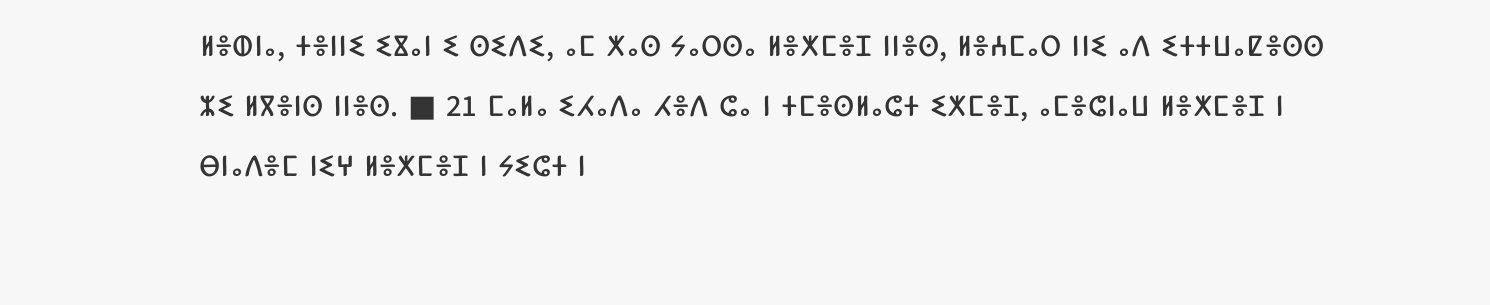ⵍⴻⵀⵏⴰ, ⵜⴻⵏⵏⵉ ⵉⴵⴰⵏ ⵉ ⵙⵉⴷⵉ, ⴰⵎ ⵅⴰⵙ ⵢⴰⵔⵙⴰ ⵍⴻⵅⵎⴻⵊ ⵏⵏⴻⵙ, ⵍⴻⵄⵎⴰⵔ ⵏⵏⵉ ⴰⴷ ⵉⵜⵜⵡⴰⵇⴻⵙⵙ ⵣⵉ ⵍⴳⴻⵏⵙ ⵏⵏⴻⵙ. ■ 21 ⵎⴰⵍⴰ ⵉⵃⴰⴷⴰ ⵃⴻⴷ ⵛⴰ ⵏ ⵜⵎⴻⵙⵍⴰⵛⵜ ⵉⵅⵎⴻⵊ, ⴰⵎⴻⵛⵏⴰⵡ ⵍⴻⵅⵎⴻⵊ ⵏ ⴱⵏⴰⴷⴻⵎ ⵏⵉⵖ ⵍⴻⵅⵎⴻⵊ ⵏ ⵢⵉⵛⵜ ⵏ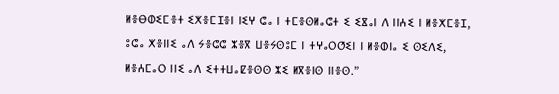ⵍⴻⴱⵀⵉⵎⴻⵜ ⵉⵅⴻⵎⵊⴻⵏ ⵏⵉⵖ ⵛⴰ ⵏ ⵜⵎⴻⵙⵍⴰⵛⵜ ⵉ ⵉⴵⴰⵏ ⴷ ⵏⵏⵄⵉ ⵏ ⵍⴻⵅⵎⴻⵊ, ⵓⵛⴰ ⵅⴻⵏⵏⵉ ⴰⴷ ⵢⴻⵛⵛ ⵣⴻⴳ ⵡⴻⵢⵙⵓⵎ ⵏ ⵜⵖⴰⵔⵚⵉⵏ ⵏ ⵍⴻⵀⵏⴰ ⵉ ⵙⵉⴷⵉ, ⵍⴻⵄⵎⴰⵔ ⵏⵏⵉ ⴰⴷ ⵉⵜⵜⵡⴰⵇⴻⵙⵙ ⵣⵉ ⵍⴳⴻⵏⵙ ⵏⵏⴻⵙ.”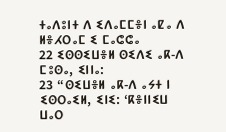ⵜⴰⴷⵓⵏⵜ ⴷ ⵉⴷⴰⵎⵎⴻⵏ ⴰⵇⴰ ⴷ ⵍⴻⵃⵔⴰⵎ ⵉ ⵎⴰⵛⵛⴰ
22 ⵉⵙⵙⵉⵡⴻⵍ ⵙⵉⴷⵉ ⴰⴽ-ⴷ ⵎⵓⵙⴰ, ⵉⵏⵏⴰ:
23 “ⵙⵉⵡⴻⵍ ⴰⴽ-ⴷ ⴰⵢⵜ ⵏ ⵉⵙⵔⴰⵉⵍ, ⵉⵏⵉ: ‘ⴽⴻⵏⵏⵉⵡ ⵡⴰⵔ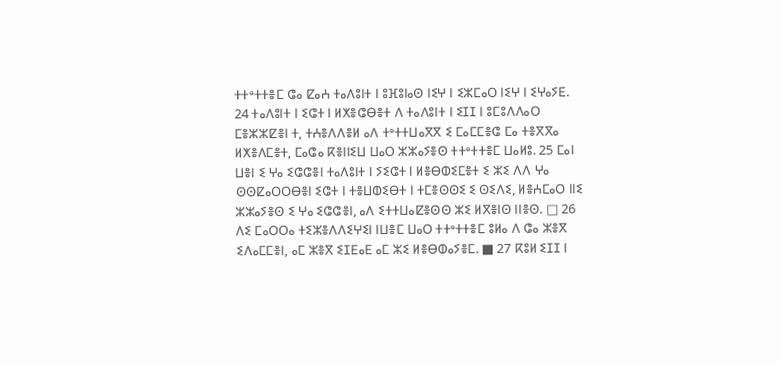ⵜⵜᵉⵜⵜⴻⵎ ⵛⴰ ⵇⴰⵄ ⵜⴰⴷⵓⵏⵜ ⵏ ⵓⴼⵓⵏⴰⵙ ⵏⵉⵖ ⵏ ⵉⵣⵎⴰⵔ ⵏⵉⵖ ⵏ ⵉⵖⴰⵢⴹ. 24 ⵜⴰⴷⵓⵏⵜ ⵏ ⵉⵛⵜ ⵏ ⵍⵅⴻⵛⴱⴻⵜ ⴷ ⵜⴰⴷⵓⵏⵜ ⵏ ⵉⵊⵊ ⵏ ⵓⵎⵓⴷⴷⴰⵔ ⵎⴻⵣⵣⵇⴻⵏ ⵜ, ⵜⵄⴻⴷⴷⴻⵍ ⴰⴷ ⵜᵉⵜⵜⵡⴰⴳⴳ ⵉ ⵎⴰⵎⵎⴻⵛ ⵎⴰ ⵜⴻⴳⴳⴰ ⵍⵅⴻⴷⵎⴻⵜ, ⵎⴰⵛⴰ ⴽⴻⵏⵏⵉⵡ ⵡⴰⵔ ⵣⵣⴰⵢⴻⵙ ⵜⵜᵉⵜⵜⴻⵎ ⵡⴰⵍⵓ. 25 ⵎⴰⵏ ⵡⴻⵏ ⵉ ⵖⴰ ⵉⵛⵛⴻⵏ ⵜⴰⴷⵓⵏⵜ ⵏ ⵢⵉⵛⵜ ⵏ ⵍⴻⴱⵀⵉⵎⴻⵜ ⵉ ⵣⵉ ⴷⴷ ⵖⴰ ⵙⵙⵇⴰⵔⵔⴱⴻⵏ ⵉⵛⵜ ⵏ ⵜⴻⵡⵀⵉⴱⵜ ⵏ ⵜⵎⴻⵙⵙⵉ ⵉ ⵙⵉⴷⵉ, ⵍⴻⵄⵎⴰⵔ ⵏⵏⵉ ⵣⵣⴰⵢⴻⵙ ⵉ ⵖⴰ ⵉⵛⵛⴻⵏ, ⴰⴷ ⵉⵜⵜⵡⴰⵇⴻⵙⵙ ⵣⵉ ⵍⴳⴻⵏⵙ ⵏⵏⴻⵙ. □ 26 ⴷⵉ ⵎⴰⵔⵔⴰ ⵜⵉⵣⴻⴷⴷⵉⵖⵉⵏ ⵏⵡⴻⵎ ⵡⴰⵔ ⵜⵜᵉⵜⵜⴻⵎ ⵓⵍⴰ ⴷ ⵛⴰ ⵣⴻⴳ ⵉⴷⴰⵎⵎⴻⵏ, ⴰⵎ ⵣⴻⴳ ⵉⵊⴹⴰⴹ ⴰⵎ ⵣⵉ ⵍⴻⴱⵀⴰⵢⴻⵎ. ■ 27 ⴽⵓⵍ ⵉⵊⵊ ⵏ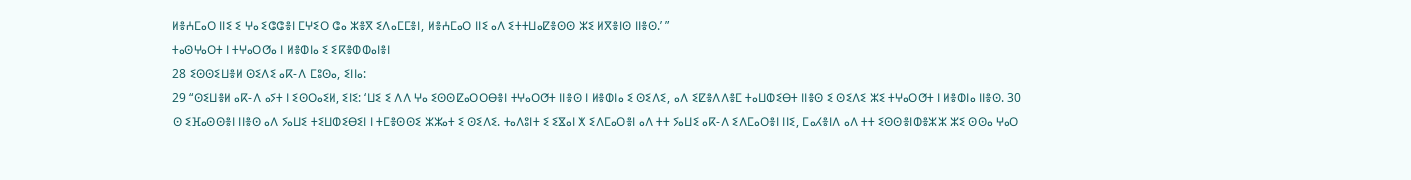ⵍⴻⵄⵎⴰⵔ ⵏⵏⵉ ⵉ ⵖⴰ ⵉⵛⵛⴻⵏ ⵎⵖⵉⵔ ⵛⴰ ⵣⴻⴳ ⵉⴷⴰⵎⵎⴻⵏ, ⵍⴻⵄⵎⴰⵔ ⵏⵏⵉ ⴰⴷ ⵉⵜⵜⵡⴰⵇⴻⵙⵙ ⵣⵉ ⵍⴳⴻⵏⵙ ⵏⵏⴻⵙ.’ ”
ⵜⴰⵙⵖⴰⵔⵜ ⵏ ⵜⵖⴰⵔⵚⴰ ⵏ ⵍⴻⵀⵏⴰ ⵉ ⵉⴽⴻⵀⵀⴰⵏⴻⵏ
28 ⵉⵙⵙⵉⵡⴻⵍ ⵙⵉⴷⵉ ⴰⴽ-ⴷ ⵎⵓⵙⴰ, ⵉⵏⵏⴰ:
29 “ⵙⵉⵡⴻⵍ ⴰⴽ-ⴷ ⴰⵢⵜ ⵏ ⵉⵙⵔⴰⵉⵍ, ⵉⵏⵉ: ‘ⵡⵉ ⵉ ⴷⴷ ⵖⴰ ⵉⵙⵙⵇⴰⵔⵔⴱⴻⵏ ⵜⵖⴰⵔⵚⵜ ⵏⵏⴻⵙ ⵏ ⵍⴻⵀⵏⴰ ⵉ ⵙⵉⴷⵉ, ⴰⴷ ⵉⵇⴻⴷⴷⴻⵎ ⵜⴰⵡⵀⵉⴱⵜ ⵏⵏⴻⵙ ⵉ ⵙⵉⴷⵉ ⵣⵉ ⵜⵖⴰⵔⵚⵜ ⵏ ⵍⴻⵀⵏⴰ ⵏⵏⴻⵙ. 30 ⵙ ⵉⴼⴰⵙⵙⴻⵏ ⵏⵏⴻⵙ ⴰⴷ ⵢⴰⵡⵉ ⵜⵉⵡⵀⵉⴱⵉⵏ ⵏ ⵜⵎⴻⵙⵙⵉ ⵣⵣⴰⵜ ⵉ ⵙⵉⴷⵉ. ⵜⴰⴷⵓⵏⵜ ⵉ ⵉⴵⴰⵏ ⵅ ⵉⴷⵎⴰⵔⴻⵏ ⴰⴷ ⵜⵜ ⵢⴰⵡⵉ ⴰⴽ-ⴷ ⵉⴷⵎⴰⵔⴻⵏ ⵏⵏⵉ, ⵎⴰⵃⴻⵏⴷ ⴰⴷ ⵜⵜ ⵉⵙⵙⴻⵏⵀⴻⵣⵣ ⵣⵉ ⵙⵙⴰ ⵖⴰⵔ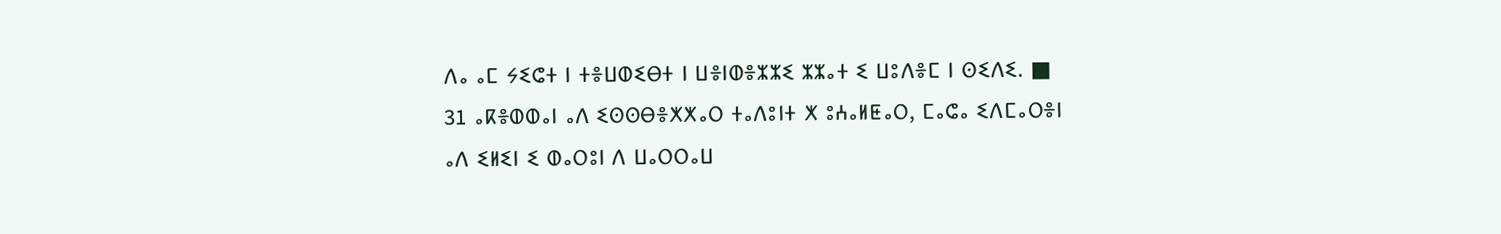ⴷⴰ ⴰⵎ ⵢⵉⵛⵜ ⵏ ⵜⴻⵡⵀⵉⴱⵜ ⵏ ⵡⴻⵏⵀⴻⵣⵣⵉ ⵣⵣⴰⵜ ⵉ ⵡⵓⴷⴻⵎ ⵏ ⵙⵉⴷⵉ. ■ 31 ⴰⴽⴻⵀⵀⴰⵏ ⴰⴷ ⵉⵙⵙⴱⴻⵅⵅⴰⵔ ⵜⴰⴷⵓⵏⵜ ⵅ ⵓⵄⴰⵍⵟⴰⵔ, ⵎⴰⵛⴰ ⵉⴷⵎⴰⵔⴻⵏ ⴰⴷ ⵉⵍⵉⵏ ⵉ ⵀⴰⵔⵓⵏ ⴷ ⵡⴰⵔⵔⴰⵡ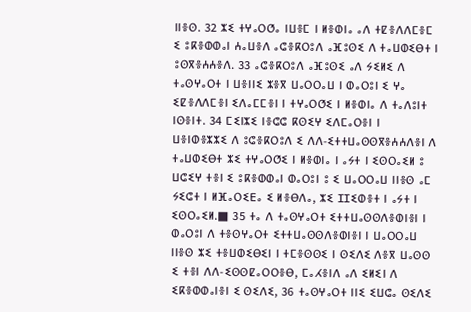ⵏⵏⴻⵙ. 32 ⵣⵉ ⵜⵖⴰⵔⵚⴰ ⵏⵡⴻⵎ ⵏ ⵍⴻⵀⵏⴰ ⴰⴷ ⵜⵇⴻⴷⴷⵎⴻⵎ ⵉ ⵓⴽⴻⵀⵀⴰⵏ ⵄⴰⵡⴻⴷ ⴰⵛⴻⴽⵔⵓⴷ ⴰⴼⵓⵙⵉ ⴷ ⵜⴰⵡⵀⵉⴱⵜ ⵏ ⵓⵙⴳⴻⵄⵄⴻⴷ. 33 ⴰⵛⴻⴽⵔⵓⴷ ⴰⴼⵓⵙⵉ ⴰⴷ ⵢⵉⵍⵉ ⴷ ⵜⴰⵙⵖⴰⵔⵜ ⵏ ⵡⴻⵏⵏⵉ ⵣⴻⴳ ⵡⴰⵔⵔⴰⵡ ⵏ ⵀⴰⵔⵓⵏ ⵉ ⵖⴰ ⵉⵇⴻⴷⴷⵎⴻⵏ ⵉⴷⴰⵎⵎⴻⵏ ⵏ ⵜⵖⴰⵔⵚⵉ ⵏ ⵍⴻⵀⵏⴰ ⴷ ⵜⴰⴷⵓⵏⵜ ⵏⵙⴻⵏⵜ. 34 ⵎⵉⵏⵣⵉ ⵏⴻⵛⵛ ⴽⵙⵉⵖ ⵉⴷⵎⴰⵔⴻⵏ ⵏ ⵡⴻⵏⵀⴻⵣⵣⵉ ⴷ ⵓⵛⴻⴽⵔⵓⴷ ⵉ ⴷⴷ-ⵉⵜⵜⵡⴰⵙⵙⴳⴻⵄⵄⴷⴻⵏ ⴷ ⵜⴰⵡⵀⵉⴱⵜ ⵣⵉ ⵜⵖⴰⵔⵚⵉ ⵏ ⵍⴻⵀⵏⴰ ⵏ ⴰⵢⵜ ⵏ ⵉⵙⵔⴰⵉⵍ ⵓ ⵡⵛⵉⵖ ⵜⴻⵏ ⵉ ⵓⴽⴻⵀⵀⴰⵏ ⵀⴰⵔⵓⵏ ⵓ ⵉ ⵡⴰⵔⵔⴰⵡ ⵏⵏⴻⵙ ⴰⵎ ⵢⵉⵛⵜ ⵏ ⵍⴼⴰⵔⵉⴹⴰ ⵉ ⵍⴻⴱⴷⴰ, ⵣⵉ ⵊⵊⵉⵀⴻⵜ ⵏ ⴰⵢⵜ ⵏ ⵉⵙⵔⴰⵉⵍ.■ 35 ⵜⴰ ⴷ ⵜⴰⵙⵖⴰⵔⵜ ⵉⵜⵜⵡⴰⵙⵙⴷⴻⵀⵏⴻⵏ ⵏ ⵀⴰⵔⵓⵏ ⴷ ⵜⴻⵙⵖⴰⵔⵜ ⵉⵜⵜⵡⴰⵙⵙⴷⴻⵀⵏⴻⵏ ⵏ ⵡⴰⵔⵔⴰⵡ ⵏⵏⴻⵙ ⵣⵉ ⵜⴻⵡⵀⵉⴱⵉⵏ ⵏ ⵜⵎⴻⵙⵙⵉ ⵏ ⵙⵉⴷⵉ ⴷⴻⴳ ⵡⴰⵙⵙ ⵉ ⵜⴻⵏ ⴷⴷ-ⵉⵙⵙⵇⴰⵔⵔⴻⴱ, ⵎⴰⵃⴻⵏⴷ ⴰⴷ ⵉⵍⵉⵏ ⴷ ⵉⴽⴻⵀⵀⴰⵏⴻⵏ ⵉ ⵙⵉⴷⵉ, 36 ⵜⴰⵙⵖⴰⵔⵜ ⵏⵏⵉ ⵉⵡⵛⴰ ⵙⵉⴷⵉ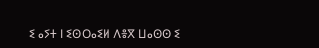ⵉ ⴰⵢⵜ ⵏ ⵉⵙⵔⴰⵉⵍ ⴷⴻⴳ ⵡⴰⵙⵙ ⵉ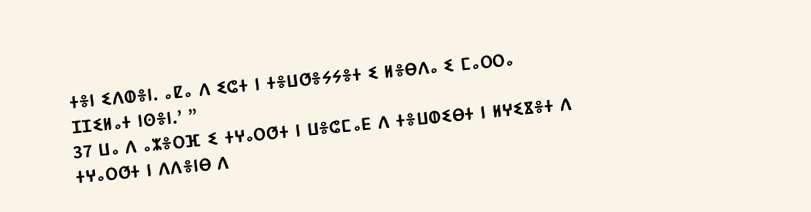ⵜⴻⵏ ⵉⴷⵀⴻⵏ. ⴰⵇⴰ ⴷ ⵉⵛⵜ ⵏ ⵜⴻⵡⵚⴻⵢⵢⴻⵜ ⵉ ⵍⴻⴱⴷⴰ ⵉ ⵎⴰⵔⵔⴰ ⵊⵊⵉⵍⴰⵜ ⵏⵙⴻⵏ.’ ”
37 ⵡⴰ ⴷ ⴰⵣⴻⵔⴼ ⵉ ⵜⵖⴰⵔⵚⵜ ⵏ ⵡⴻⵛⵎⴰⴹ ⴷ ⵜⴻⵡⵀⵉⴱⵜ ⵏ ⵍⵖⵉⴵⴻⵜ ⴷ ⵜⵖⴰⵔⵚⵜ ⵏ ⴷⴷⴻⵏⴱ ⴷ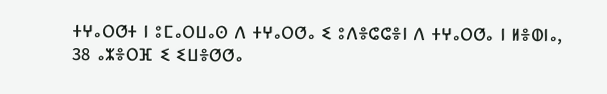ⵜⵖⴰⵔⵚⵜ ⵏ ⵓⵎⴰⵔⵡⴰⵙ ⴷ ⵜⵖⴰⵔⵚⴰ ⵉ ⵓⴷⴻⵛⵛⴻⵏ ⴷ ⵜⵖⴰⵔⵚⴰ ⵏ ⵍⴻⵀⵏⴰ, 38 ⴰⵣⴻⵔⴼ ⵉ ⵉⵡⴻⵚⵚⴰ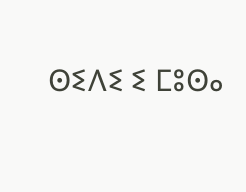ⵙⵉⴷⵉ ⵉ ⵎⵓⵙⴰ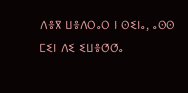ⴷⴻⴳ ⵡⴻⴷⵔⴰⵔ ⵏ ⵙⵉⵏⴰ, ⴰⵙⵙ ⵎⵉⵏ ⴷⵉ ⵉⵡⴻⵚⵚⴰ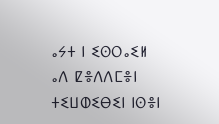ⴰⵢⵜ ⵏ ⵉⵙⵔⴰⵉⵍ ⴰⴷ ⵇⴻⴷⴷⵎⴻⵏ ⵜⵉⵡⵀⵉⴱⵉⵏ ⵏⵙⴻⵏ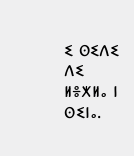ⵉ ⵙⵉⴷⵉ ⴷⵉ ⵍⴻⵅⵍⴰ ⵏ ⵙⵉⵏⴰ.